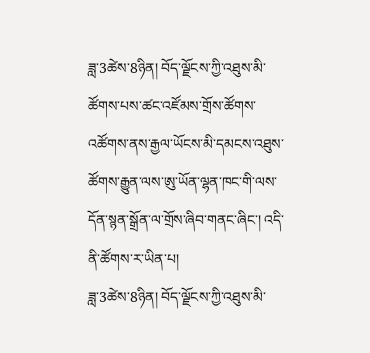ཟླ་3ཚེས་8ཉིན། བོད་ལྗོངས་ཀྱི་འཐུས་མི་ཚོགས་པས་ཚང་འཛོམས་གྲོས་ཚོགས་འཚོགས་ནས་རྒྱལ་ཡོངས་མི་དམངས་འཐུས་ཚོགས་རྒྱུན་ལས་ཨུ་ཡོན་ལྷན་ཁང་གི་ལས་དོན་སྙན་སྒྲོན་ལ་གྲོས་ཞིབ་གནང་ཞིང་། འདི་ནི་ཚོགས་ར་ཡིན་པ།
ཟླ་3ཚེས་8ཉིན། བོད་ལྗོངས་ཀྱི་འཐུས་མི་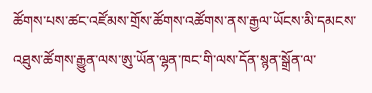ཚོགས་པས་ཚང་འཛོམས་གྲོས་ཚོགས་འཚོགས་ནས་རྒྱལ་ཡོངས་མི་དམངས་འཐུས་ཚོགས་རྒྱུན་ལས་ཨུ་ཡོན་ལྷན་ཁང་གི་ལས་དོན་སྙན་སྒྲོན་ལ་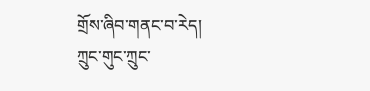གྲོས་ཞིབ་གནང་བ་རེད།
ཀྲུང་གུང་ཀྲུང་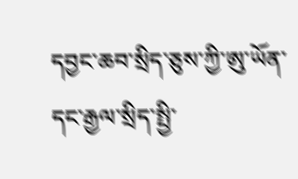དབྱང་ཆབ་སྲིད་ཅུས་ཀྱི་ཨུ་ཡོན་དང་རྒྱལ་སྲིད་སྤྱི་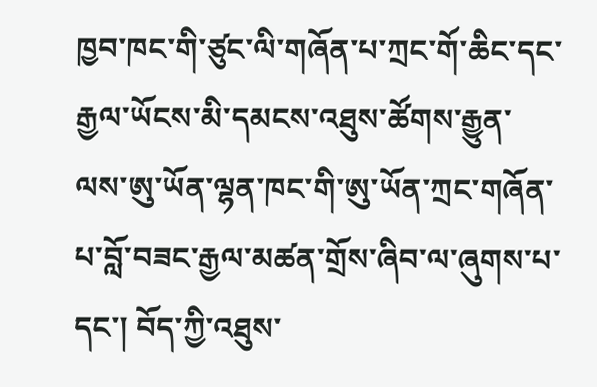ཁྱབ་ཁང་གི་ཙུང་ལི་གཞོན་པ་ཀྲང་གོ་ཆིང་དང་རྒྱལ་ཡོངས་མི་དམངས་འཐུས་ཚོགས་རྒྱུན་ལས་ཨུ་ཡོན་ལྷན་ཁང་གི་ཨུ་ཡོན་ཀྲང་གཞོན་པ་བློ་བཟང་རྒྱལ་མཚན་གྲོས་ཞིབ་ལ་ཞུགས་པ་དང་། བོད་ཀྱི་འཐུས་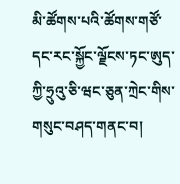མི་ཚོགས་པའི་ཚོགས་གཙོ་དང་རང་སྐྱོང་ལྗོངས་ཏང་ཨུད་ཀྱི་ཧྲུའུ་ཅི་ཝང་ཅུན་ཀྲེང་གིས་གསུང་བཤད་གནང་བ།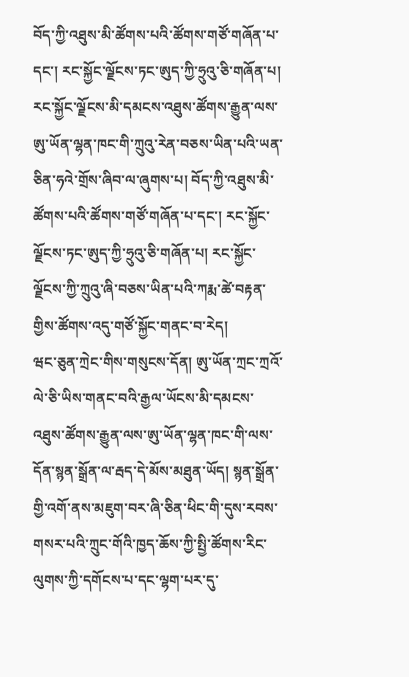བོད་ཀྱི་འཐུས་མི་ཚོགས་པའི་ཚོགས་གཙོ་གཞོན་པ་དང་། རང་སྐྱོང་ལྗོངས་ཏང་ཨུད་ཀྱི་ཧྲུའུ་ཅི་གཞོན་པ། རང་སྐྱོང་ལྗོངས་མི་དམངས་འཐུས་ཚོགས་རྒྱུན་ལས་ཨུ་ཡོན་ལྷན་ཁང་གི་ཀྲུའུ་རེན་བཅས་ཡིན་པའི་ཡན་ཅིན་ཧའེ་གྲོས་ཞིབ་ལ་ཞུགས་པ། བོད་ཀྱི་འཐུས་མི་ཚོགས་པའི་ཚོགས་གཙོ་གཞོན་པ་དང་། རང་སྐྱོང་ལྗོངས་ཏང་ཨུད་ཀྱི་ཧྲུའུ་ཅི་གཞོན་པ། རང་སྐྱོང་ལྗོངས་ཀྱི་ཀྲུའུ་ཞི་བཅས་ཡིན་པའི་ཀརྨ་ཚེ་བརྟན་གྱིས་ཚོགས་འདུ་གཙོ་སྐྱོང་གནང་བ་རེད།
ཝང་ཅུན་ཀྲེང་གིས་གསུངས་དོན། ཨུ་ཡོན་ཀྲང་ཀྲའོ་ལེ་ཅི་ཡིས་གནང་བའི་རྒྱལ་ཡོངས་མི་དམངས་འཐུས་ཚོགས་རྒྱུན་ལས་ཨུ་ཡོན་ལྷན་ཁང་གི་ལས་དོན་སྙན་སྒྲོན་ལ་རྦད་དེ་མོས་མཐུན་ཡོད། སྙན་སྒྲོན་གྱི་འགོ་ནས་མཇུག་བར་ཞི་ཅིན་ཕིང་གི་དུས་རབས་གསར་པའི་ཀྲུང་གོའི་ཁྱད་ཆོས་ཀྱི་སྤྱི་ཚོགས་རིང་ལུགས་ཀྱི་དགོངས་པ་དང་ལྷག་པར་དུ་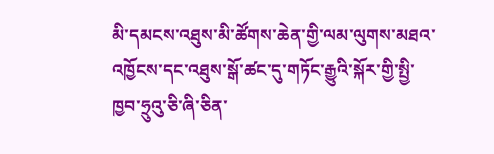མི་དམངས་འཐུས་མི་ཚོགས་ཆེན་གྱི་ལམ་ལུགས་མཐའ་འཁྱོངས་དང་འཐུས་སྒོ་ཚང་དུ་གཏོང་རྒྱུའི་སྐོར་གྱི་སྤྱི་ཁྱབ་ཧྲུའུ་ཅི་ཞི་ཅིན་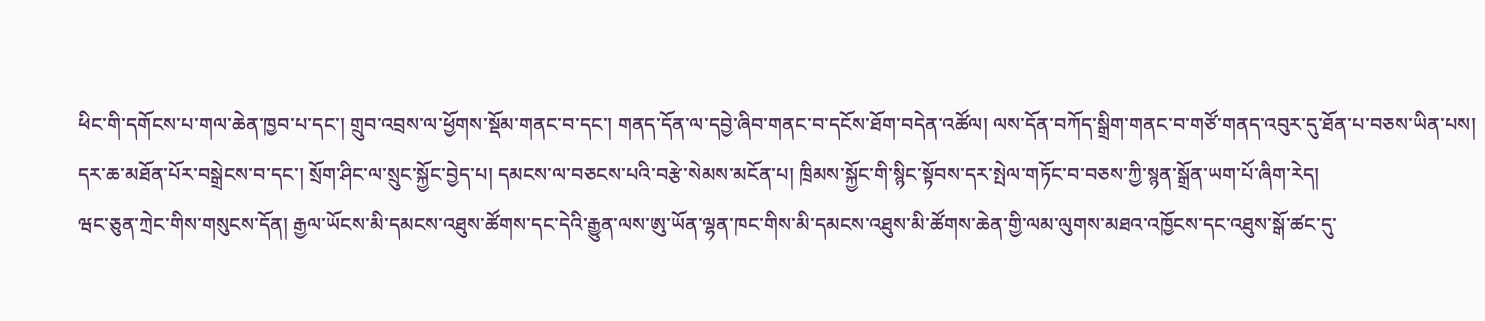ཕིང་གི་དགོངས་པ་གལ་ཆེན་ཁྱབ་པ་དང་། གྲུབ་འབྲས་ལ་ཕྱོགས་སྡོམ་གནང་བ་དང་། གནད་དོན་ལ་དབྱེ་ཞིབ་གནང་བ་དངོས་ཐོག་བདེན་འཚོལ། ལས་དོན་བཀོད་སྒྲིག་གནང་བ་གཙོ་གནད་འབུར་དུ་ཐོན་པ་བཅས་ཡིན་པས། དར་ཆ་མཐོན་པོར་བསྒྲེངས་བ་དང་། སྲོག་ཤིང་ལ་སྲུང་སྐྱོང་བྱེད་པ། དམངས་ལ་བཅངས་པའི་བརྩེ་སེམས་མངོན་པ། ཁྲིམས་སྐྱོང་གི་སྙིང་སྟོབས་དར་སྤེལ་གཏོང་བ་བཅས་ཀྱི་སྙན་སྒྲོན་ཡག་པོ་ཞིག་རེད།
ཝང་ཅུན་ཀྲེང་གིས་གསུངས་དོན། རྒྱལ་ཡོངས་མི་དམངས་འཐུས་ཚོགས་དང་དེའི་རྒྱུན་ལས་ཨུ་ཡོན་ལྷན་ཁང་གིས་མི་དམངས་འཐུས་མི་ཚོགས་ཆེན་གྱི་ལམ་ལུགས་མཐའ་འཁྱོངས་དང་འཐུས་སྒོ་ཚང་དུ་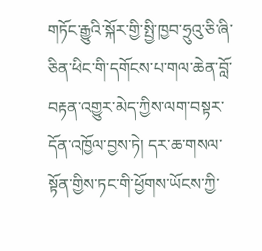གཏོང་རྒྱུའི་སྐོར་གྱི་སྤྱི་ཁྱབ་ཧྲུའུ་ཅི་ཞི་ཅིན་ཕིང་གི་དགོངས་པ་གལ་ཆེན་བློ་བརྟན་འགྱུར་མེད་ཀྱིས་ལག་བསྟར་དོན་འཁྱོལ་བྱས་ཏེ། དར་ཆ་གསལ་སྟོན་གྱིས་ཏང་གི་ཕྱོགས་ཡོངས་ཀྱི་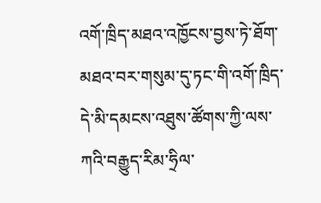འགོ་ཁྲིད་མཐའ་འཁྱོངས་བྱས་ཏེ་ཐོག་མཐའ་བར་གསུམ་དུ་ཏང་གི་འགོ་ཁྲིད་དེ་མི་དམངས་འཐུས་ཚོགས་ཀྱི་ལས་ཀའི་བརྒྱུད་རིམ་ཧྲིལ་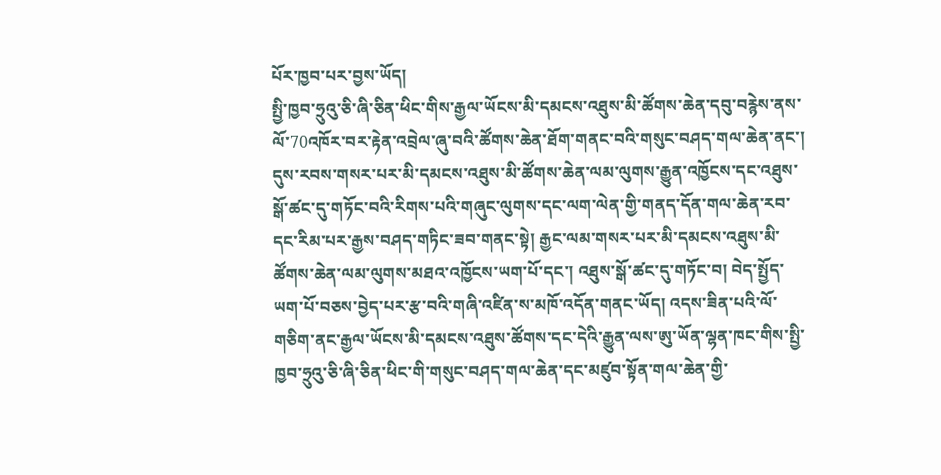པོར་ཁྱབ་པར་བྱས་ཡོད།
སྤྱི་ཁྱབ་ཧྲུའུ་ཅི་ཞི་ཅིན་ཕིང་གིས་རྒྱལ་ཡོངས་མི་དམངས་འཐུས་མི་ཚོགས་ཆེན་དབུ་བརྙེས་ནས་ལོ་70འཁོར་བར་རྟེན་འབྲེལ་ཞུ་བའི་ཚོགས་ཆེན་ཐོག་གནང་བའི་གསུང་བཤད་གལ་ཆེན་ནང་། དུས་རབས་གསར་པར་མི་དམངས་འཐུས་མི་ཚོགས་ཆེན་ལམ་ལུགས་རྒྱུན་འཁྱོངས་དང་འཐུས་སྒོ་ཚང་དུ་གཏོང་བའི་རིགས་པའི་གཞུང་ལུགས་དང་ལག་ལེན་གྱི་གནད་དོན་གལ་ཆེན་རབ་དང་རིམ་པར་རྒྱས་བཤད་གཏིང་ཟབ་གནང་སྟེ། རྒྱང་ལམ་གསར་པར་མི་དམངས་འཐུས་མི་ཚོགས་ཆེན་ལམ་ལུགས་མཐའ་འཁྱོངས་ཡག་པོ་དང་། འཐུས་སྒོ་ཚང་དུ་གཏོང་བ། བེད་སྤྱོད་ཡག་པོ་བཅས་བྱེད་པར་རྩ་བའི་གཞི་འཛིན་ས་མཁོ་འདོན་གནང་ཡོད། འདས་ཟིན་པའི་ལོ་གཅིག་ནང་རྒྱལ་ཡོངས་མི་དམངས་འཐུས་ཚོགས་དང་དེའི་རྒྱུན་ལས་ཨུ་ཡོན་ལྷན་ཁང་གིས་སྤྱི་ཁྱབ་ཧྲུའུ་ཅི་ཞི་ཅིན་ཕིང་གི་གསུང་བཤད་གལ་ཆེན་དང་མཛུབ་སྟོན་གལ་ཆེན་གྱི་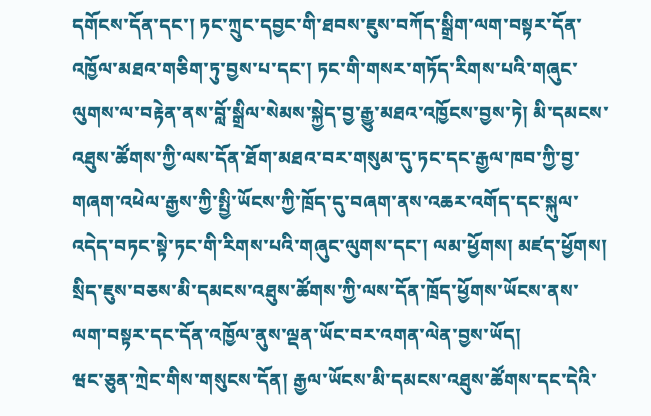དགོངས་དོན་དང་། ཏང་ཀྲུང་དབྱང་གི་ཐབས་ཇུས་བཀོད་སྒྲིག་ལག་བསྟར་དོན་འཁྱོལ་མཐའ་གཅིག་ཏུ་བྱས་པ་དང་། ཏང་གི་གསར་གཏོད་རིགས་པའི་གཞུང་ལུགས་ལ་བརྟེན་ནས་བློ་སྒྲིལ་སེམས་སྐྱེད་བྱ་རྒྱུ་མཐའ་འཁྱོངས་བྱས་ཏེ། མི་དམངས་འཐུས་ཚོགས་ཀྱི་ལས་དོན་ཐོག་མཐའ་བར་གསུམ་དུ་ཏང་དང་རྒྱལ་ཁབ་ཀྱི་བྱ་གཞག་འཕེལ་རྒྱས་ཀྱི་སྤྱི་ཡོངས་ཀྱི་ཁྲོད་དུ་བཞག་ནས་འཆར་འགོད་དང་སྐུལ་འདེད་བཏང་སྟེ་ཏང་གི་རིགས་པའི་གཞུང་ལུགས་དང་། ལམ་ཕྱོགས། མཛད་ཕྱོགས། སྲིད་ཇུས་བཅས་མི་དམངས་འཐུས་ཚོགས་ཀྱི་ལས་དོན་ཁྲོད་ཕྱོགས་ཡོངས་ནས་ལག་བསྟར་དང་དོན་འཁྱོལ་ནུས་ལྡན་ཡོང་བར་འགན་ལེན་བྱས་ཡོད།
ཝང་ཅུན་ཀྲེང་གིས་གསུངས་དོན། རྒྱལ་ཡོངས་མི་དམངས་འཐུས་ཚོགས་དང་དེའི་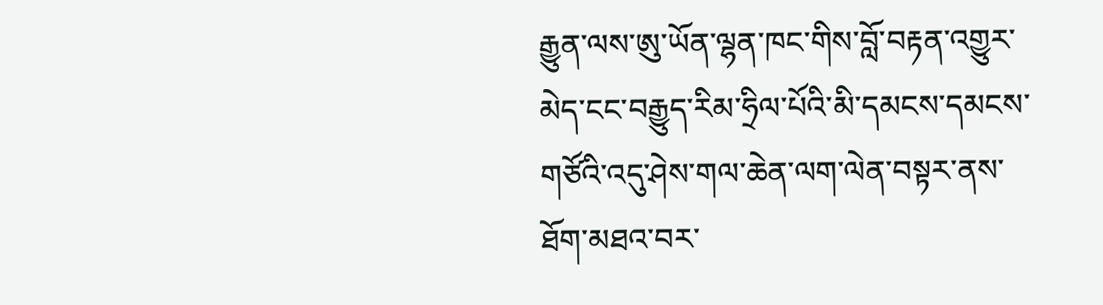རྒྱུན་ལས་ཨུ་ཡོན་ལྷན་ཁང་གིས་བློ་བརྟན་འགྱུར་མེད་ངང་བརྒྱུད་རིམ་ཧྲིལ་པོའི་མི་དམངས་དམངས་གཙོའི་འདུ་ཤེས་གལ་ཆེན་ལག་ལེན་བསྟར་ནས་ཐོག་མཐའ་བར་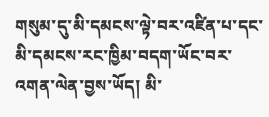གསུམ་དུ་མི་དམངས་ལྟེ་བར་འཛིན་པ་དང་མི་དམངས་རང་ཁྱིམ་བདག་ཡོང་བར་འགན་ལེན་བྱས་ཡོད། མི་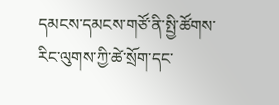དམངས་དམངས་གཙོ་ནི་སྤྱི་ཚོགས་རིང་ལུགས་ཀྱི་ཚེ་སྲོག་དང་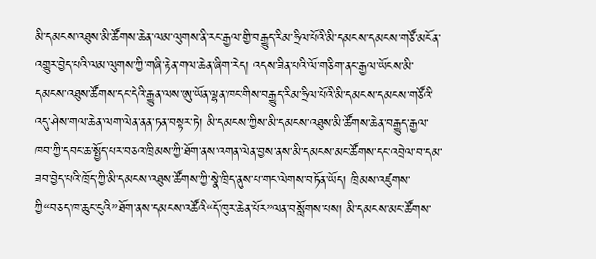མི་དམངས་འཐུས་མི་ཚོགས་ཆེན་ལམ་ལུགས་ནི་རང་རྒྱལ་གྱི་བརྒྱུད་རིམ་ཧྲིལ་པོའི་མི་དམངས་དམངས་གཙོ་མངོན་འགྱུར་བྱེད་པའི་ལམ་ལུགས་ཀྱི་གཞི་རྟེན་གལ་ཆེན་ཞིག་རེད། འདས་ཟིན་པའི་ལོ་གཅིག་ནང་རྒྱལ་ཡོངས་མི་དམངས་འཐུས་ཚོགས་དང་དེའི་རྒྱུན་ལས་ཨུ་ཡོན་ལྷན་ཁང་གིས་བརྒྱུད་རིམ་ཧྲིལ་པོའི་མི་དམངས་དམངས་གཙོའི་འདུ་ཤེས་གལ་ཆེན་ལག་ལེན་ནན་ཏན་བསྟར་ཏེ། མི་དམངས་ཀྱིས་མི་དམངས་འཐུས་མི་ཚོགས་ཆེན་བརྒྱུད་རྒྱལ་ཁབ་ཀྱི་དབང་ཆ་སྤྱོད་པར་བཅའ་ཁྲིམས་ཀྱི་ཐོག་ནས་འགན་ལེན་བྱས་ནས་མི་དམངས་མང་ཚོགས་དང་འབྲེལ་བ་དམ་ཟབ་བྱེད་པའི་ཁྲོད་ཀྱི་མི་དམངས་འཐུས་ཚོགས་ཀྱི་སྣེ་ཁྲིད་ནུས་པ་གང་ལེགས་བཏོན་ཡོད། ཁྲིམས་འཛུགས་ཀྱི“བཅད་ཁ་ཆུང་ངུའི”ཐོག་ནས་དམངས་འཚོའི“དོ་ཁུར་ཆེན་པོར”ལན་བསློགས་པས། མི་དམངས་མང་ཚོགས་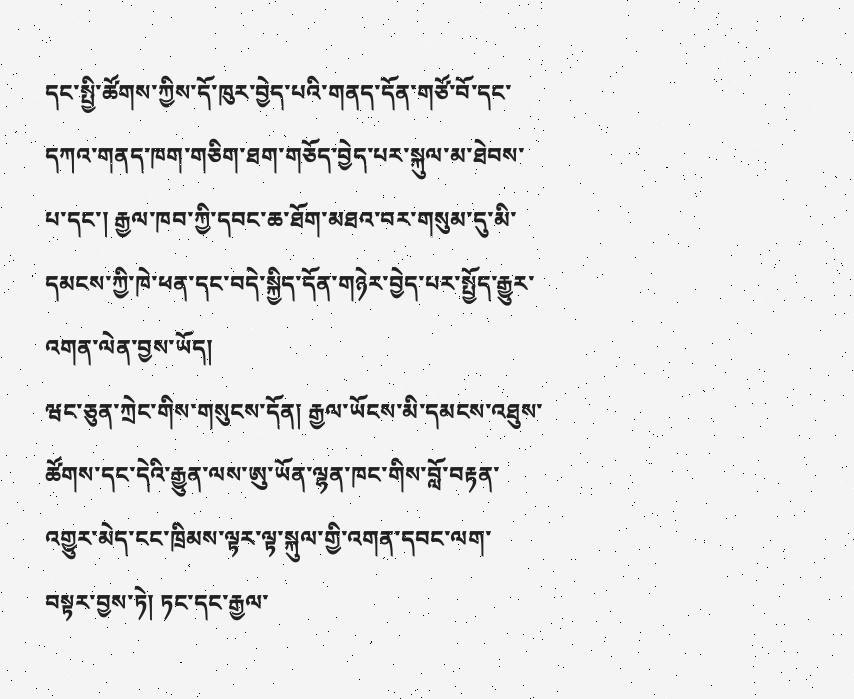དང་སྤྱི་ཚོགས་ཀྱིས་དོ་ཁུར་བྱེད་པའི་གནད་དོན་གཙོ་བོ་དང་དཀའ་གནད་ཁག་གཅིག་ཐག་གཅོད་བྱེད་པར་སྐུལ་མ་ཐེབས་པ་དང་། རྒྱལ་ཁབ་ཀྱི་དབང་ཆ་ཐོག་མཐའ་བར་གསུམ་དུ་མི་དམངས་ཀྱི་ཁེ་ཕན་དང་བདེ་སྐྱིད་དོན་གཉེར་བྱེད་པར་སྤྱོད་རྒྱུར་འགན་ལེན་བྱས་ཡོད།
ཝང་ཅུན་ཀྲེང་གིས་གསུངས་དོན། རྒྱལ་ཡོངས་མི་དམངས་འཐུས་ཚོགས་དང་དེའི་རྒྱུན་ལས་ཨུ་ཡོན་ལྷན་ཁང་གིས་བློ་བརྟན་འགྱུར་མེད་ངང་ཁྲིམས་ལྟར་ལྟ་སྐུལ་གྱི་འགན་དབང་ལག་བསྟར་བྱས་ཏེ། ཏང་དང་རྒྱལ་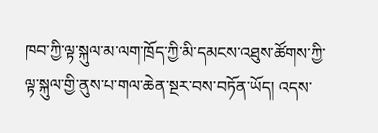ཁབ་ཀྱི་ལྟ་སྐུལ་མ་ལག་ཁྲོད་ཀྱི་མི་དམངས་འཐུས་ཚོགས་ཀྱི་ལྟ་སྐུལ་གྱི་ནུས་པ་གལ་ཆེན་སྔར་བས་བཏོན་ཡོད། འདས་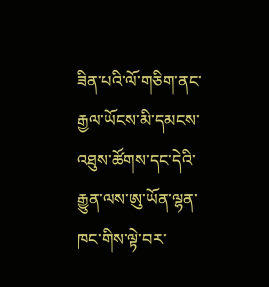ཟིན་པའི་ལོ་གཅིག་ནང་རྒྱལ་ཡོངས་མི་དམངས་འཐུས་ཚོགས་དང་དེའི་རྒྱུན་ལས་ཨུ་ཡོན་ལྷན་ཁང་གིས་ལྟེ་བར་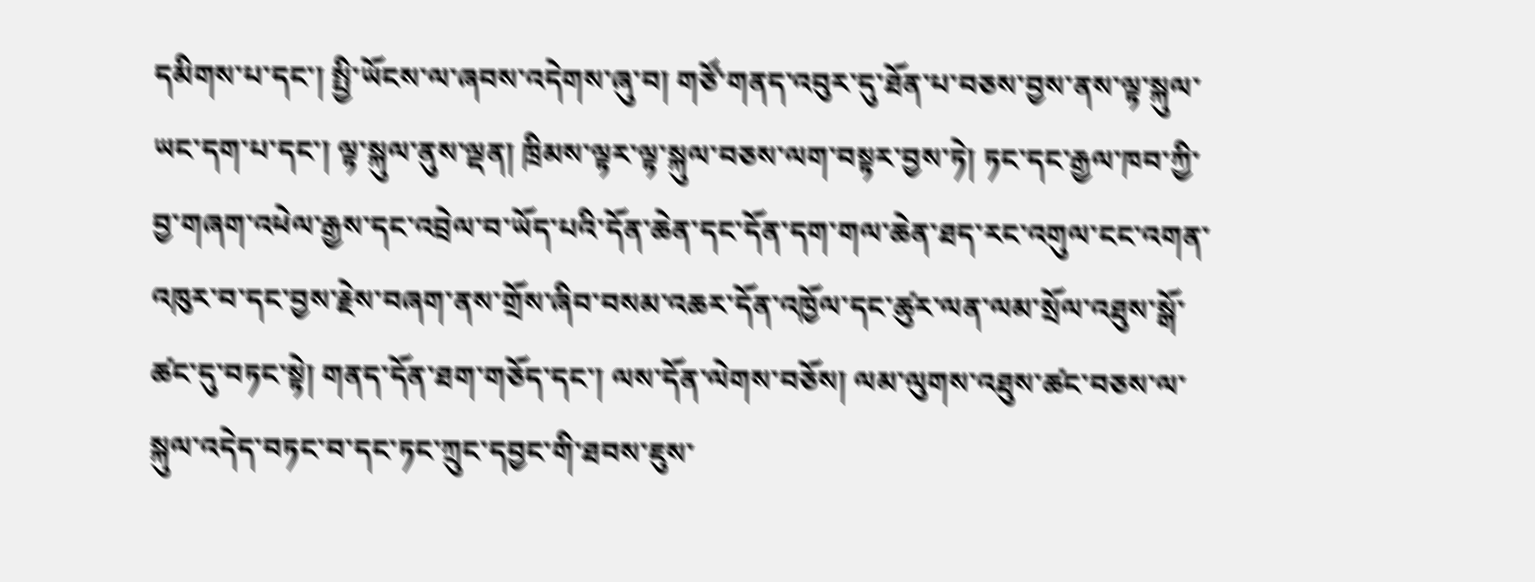དམིགས་པ་དང་། སྤྱི་ཡོངས་ལ་ཞབས་འདེགས་ཞུ་བ། གཙོ་གནད་འབུར་དུ་ཐོན་པ་བཅས་བྱས་ནས་ལྟ་སྐུལ་ཡང་དག་པ་དང་། ལྟ་སྐུལ་ནུས་ལྡན། ཁྲིམས་ལྟར་ལྟ་སྐུལ་བཅས་ལག་བསྟར་བྱས་ཏེ། ཏང་དང་རྒྱལ་ཁབ་ཀྱི་བྱ་གཞག་འཕེལ་རྒྱས་དང་འབྲེལ་བ་ཡོད་པའི་དོན་ཆེན་དང་དོན་དག་གལ་ཆེན་ཐད་རང་འགུལ་ངང་འགན་འཁུར་བ་དང་བྱས་རྗེས་བཞག་ནས་གྲོས་ཞིབ་བསམ་འཆར་དོན་འཁྱོལ་དང་ཚུར་ལན་ལམ་སྲོལ་འཐུས་སྒོ་ཚང་དུ་བཏང་སྟེ། གནད་དོན་ཐག་གཅོད་དང་། ལས་དོན་ལེགས་བཅོས། ལམ་ལུགས་འཐུས་ཚང་བཅས་ལ་སྐུལ་འདེད་བཏང་བ་དང་ཏང་ཀྲུང་དབྱང་གི་ཐབས་ཇུས་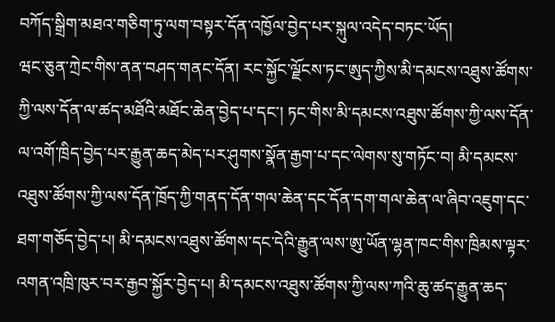བཀོད་སྒྲིག་མཐའ་གཅིག་ཏུ་ལག་བསྟར་དོན་འཁྱོལ་བྱེད་པར་སྐུལ་འདེད་བཏང་ཡོད།
ཝང་ཅུན་ཀྲེང་གིས་ནན་བཤད་གནང་དོན། རང་སྐྱོང་ལྗོངས་ཏང་ཨུད་ཀྱིས་མི་དམངས་འཐུས་ཚོགས་ཀྱི་ལས་དོན་ལ་ཚད་མཐོའི་མཐོང་ཆེན་བྱེད་པ་དང་། ཏང་གིས་མི་དམངས་འཐུས་ཚོགས་ཀྱི་ལས་དོན་ལ་འགོ་ཁྲིད་བྱེད་པར་རྒྱུན་ཆད་མེད་པར་ཤུགས་སྣོན་རྒྱག་པ་དང་ལེགས་སུ་གཏོང་བ། མི་དམངས་འཐུས་ཚོགས་ཀྱི་ལས་དོན་ཁྲོད་ཀྱི་གནད་དོན་གལ་ཆེན་དང་དོན་དག་གལ་ཆེན་ལ་ཞིབ་འཇུག་དང་ཐག་གཅོད་བྱེད་པ། མི་དམངས་འཐུས་ཚོགས་དང་དེའི་རྒྱུན་ལས་ཨུ་ཡོན་ལྷན་ཁང་གིས་ཁྲིམས་ལྟར་འགན་འཁྲི་ཁུར་བར་རྒྱབ་སྐྱོར་བྱེད་པ། མི་དམངས་འཐུས་ཚོགས་ཀྱི་ལས་ཀའི་ཆུ་ཚད་རྒྱུན་ཆད་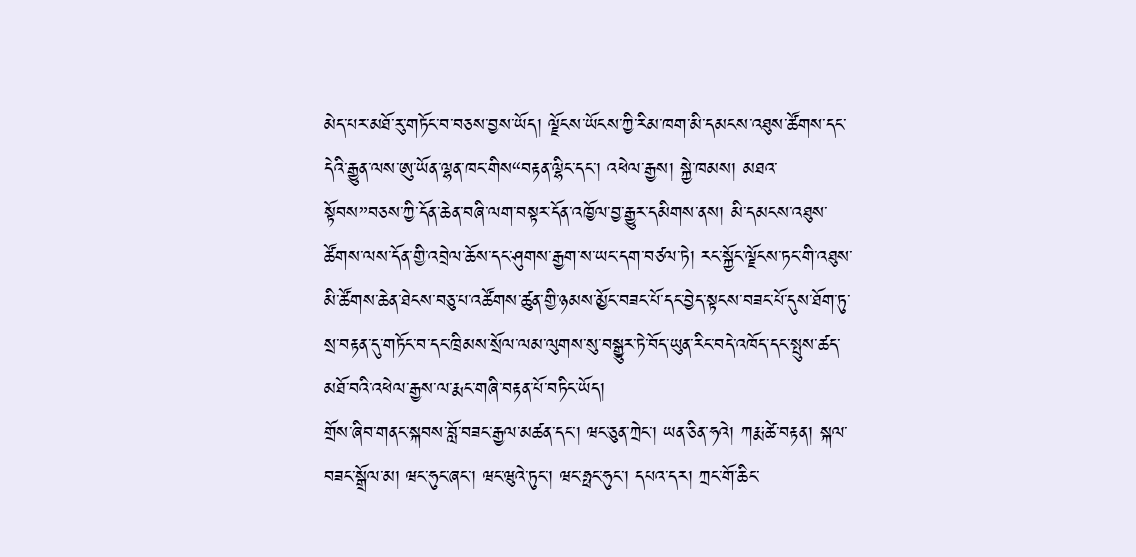མེད་པར་མཐོ་རུ་གཏོང་བ་བཅས་བྱས་ཡོད། ལྗོངས་ཡོངས་ཀྱི་རིམ་ཁག་མི་དམངས་འཐུས་ཚོགས་དང་དེའི་རྒྱུན་ལས་ཨུ་ཡོན་ལྷན་ཁང་གིས“བརྟན་ལྷིང་དང་། འཕེལ་རྒྱས། སྐྱེ་ཁམས། མཐའ་སྟོབས”བཅས་ཀྱི་དོན་ཆེན་བཞི་ལག་བསྟར་དོན་འཁྱོལ་བྱ་རྒྱུར་དམིགས་ནས། མི་དམངས་འཐུས་ཚོགས་ལས་དོན་གྱི་འབྲེལ་ཆོས་དང་ཤུགས་རྒྱག་ས་ཡང་དག་བཙལ་ཏེ། རང་སྐྱོང་ལྗོངས་ཏང་གི་འཐུས་མི་ཚོགས་ཆེན་ཐེངས་བཅུ་པ་འཚོགས་ཚུན་གྱི་ཉམས་མྱོང་བཟང་པོ་དང་བྱེད་སྟངས་བཟང་པོ་དུས་ཐོག་ཏུ་སྲ་བརྟན་དུ་གཏོང་བ་དང་ཁྲིམས་སྲོལ་ལམ་ལུགས་སུ་བསྒྱུར་ཏེ་བོད་ཡུན་རིང་བདེ་འཁོད་དང་སྤུས་ཚད་མཐོ་བའི་འཕེལ་རྒྱས་ལ་རྨང་གཞི་བརྟན་པོ་བཏིང་ཡོད།
གྲོས་ཞིབ་གནང་སྐབས་བློ་བཟང་རྒྱལ་མཚན་དང་། ཝང་ཅུན་ཀྲེང་། ཡན་ཅིན་ཧའེ། ཀརྨ་ཚེ་བརྟན། སྐལ་བཟང་སྒྲོལ་མ། ཝང་ཧུང་ཞང་། ཝང་ཝུའེ་ཏུང་། ཝང་ཧྥང་ཧུང་། དཔའ་དར། ཀྲང་གོ་ཆིང་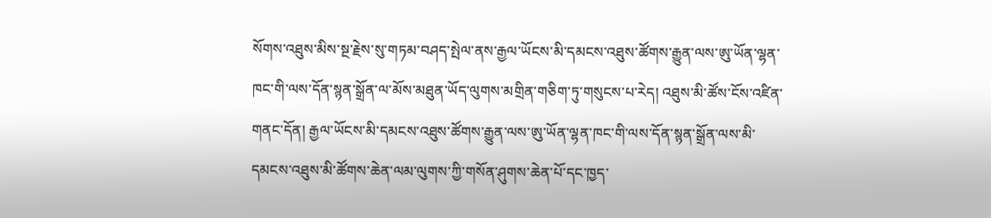སོགས་འཐུས་མིས་སྔ་རྗེས་སུ་གཏམ་བཤད་སྤེལ་ནས་རྒྱལ་ཡོངས་མི་དམངས་འཐུས་ཚོགས་རྒྱུན་ལས་ཨུ་ཡོན་ལྷན་ཁང་གི་ལས་དོན་སྙན་སྒྲོན་ལ་མོས་མཐུན་ཡོད་ལུགས་མགྲིན་གཅིག་ཏུ་གསུངས་པ་རེད། འཐུས་མི་ཚོས་ངོས་འཛིན་གནང་དོན། རྒྱལ་ཡོངས་མི་དམངས་འཐུས་ཚོགས་རྒྱུན་ལས་ཨུ་ཡོན་ལྷན་ཁང་གི་ལས་དོན་སྙན་སྒྲོན་ལས་མི་དམངས་འཐུས་མི་ཚོགས་ཆེན་ལམ་ལུགས་ཀྱི་གསོན་ཤུགས་ཆེན་པོ་དང་ཁྱད་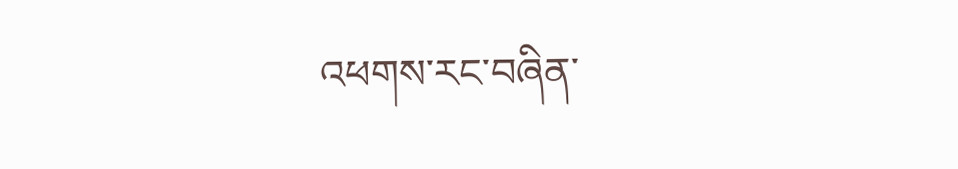འཕགས་རང་བཞིན་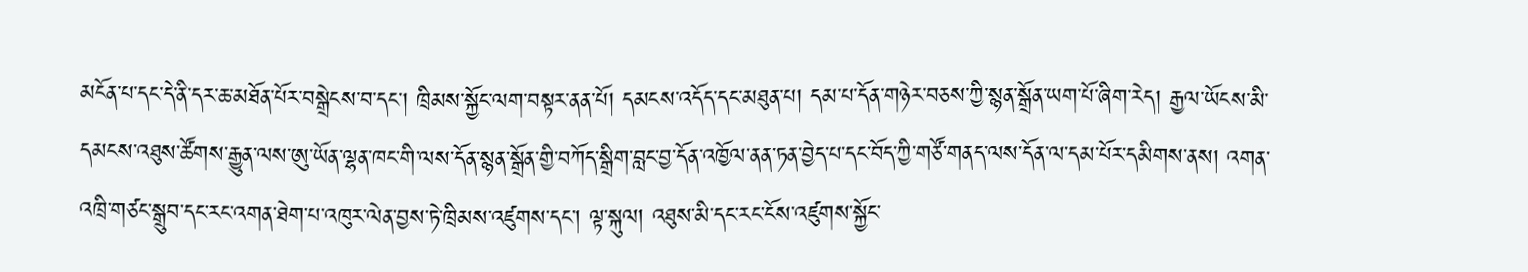མངོན་པ་དང་དེ་ནི་དར་ཆ་མཐོན་པོར་བསྒྲེངས་བ་དང་། ཁྲིམས་སྐྱོང་ལག་བསྟར་ནན་པོ། དམངས་འདོད་དང་མཐུན་པ། དམ་པ་དོན་གཉེར་བཅས་ཀྱི་སྙན་སྒྲོན་ཡག་པོ་ཞིག་རེད། རྒྱལ་ཡོངས་མི་དམངས་འཐུས་ཚོགས་རྒྱུན་ལས་ཨུ་ཡོན་ལྷན་ཁང་གི་ལས་དོན་སྙན་སྒྲོན་གྱི་བཀོད་སྒྲིག་བླང་བྱ་དོན་འཁྱོལ་ནན་ཏན་བྱེད་པ་དང་བོད་ཀྱི་གཙོ་གནད་ལས་དོན་ལ་དམ་པོར་དམིགས་ནས། འགན་འཁྲི་གཙང་སྒྲུབ་དང་རང་འགན་ཐེག་པ་འཁུར་ལེན་བྱས་ཏེ་ཁྲིམས་འཛུགས་དང་། ལྟ་སྐུལ། འཐུས་མི་དང་རང་ངོས་འཛུགས་སྐྱོང་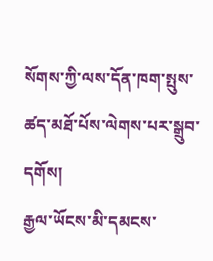སོགས་ཀྱི་ལས་དོན་ཁག་སྤུས་ཚད་མཐོ་པོས་ལེགས་པར་སྒྲུབ་དགོས།
རྒྱལ་ཡོངས་མི་དམངས་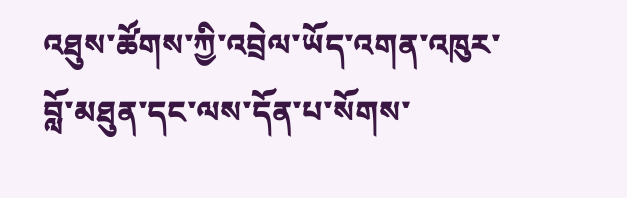འཐུས་ཚོགས་ཀྱི་འབྲེལ་ཡོད་འགན་འཁུར་བློ་མཐུན་དང་ལས་དོན་པ་སོགས་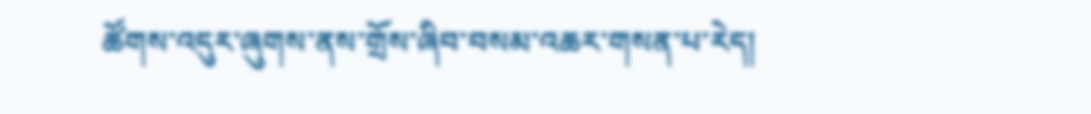ཚོགས་འདུར་ཞུགས་ནས་གྲོས་ཞིབ་བསམ་འཆར་གསན་པ་རེད།